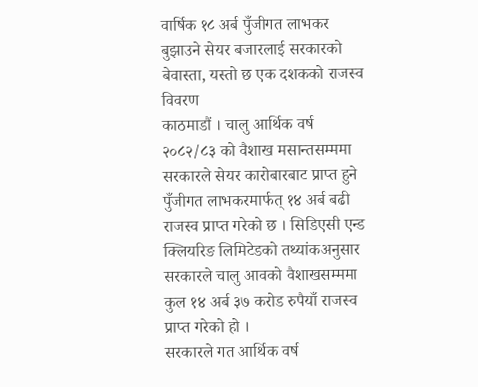वार्षिक १८ अर्ब पुँजीगत लाभकर बुझाउने सेयर बजारलाई सरकारको बेवास्ता, यस्तो छ एक दशकको राजस्व विवरण
काठमाडौं । चालु आर्थिक वर्ष २०८२/८३ को वैशाख मसान्तसम्ममा सरकारले सेयर कारोबारबाट प्राप्त हुने पुँजीगत लाभकरमार्फत् १४ अर्ब बढी राजस्व प्राप्त गरेको छ । सिडिएसी एन्ड क्लियरिङ लिमिटेडको तथ्यांकअनुसार सरकारले चालु आवको वैशाखसम्ममा कुल १४ अर्ब ३७ करोड रुपैयाँ राजस्व प्राप्त गरेको हो ।
सरकारले गत आर्थिक वर्ष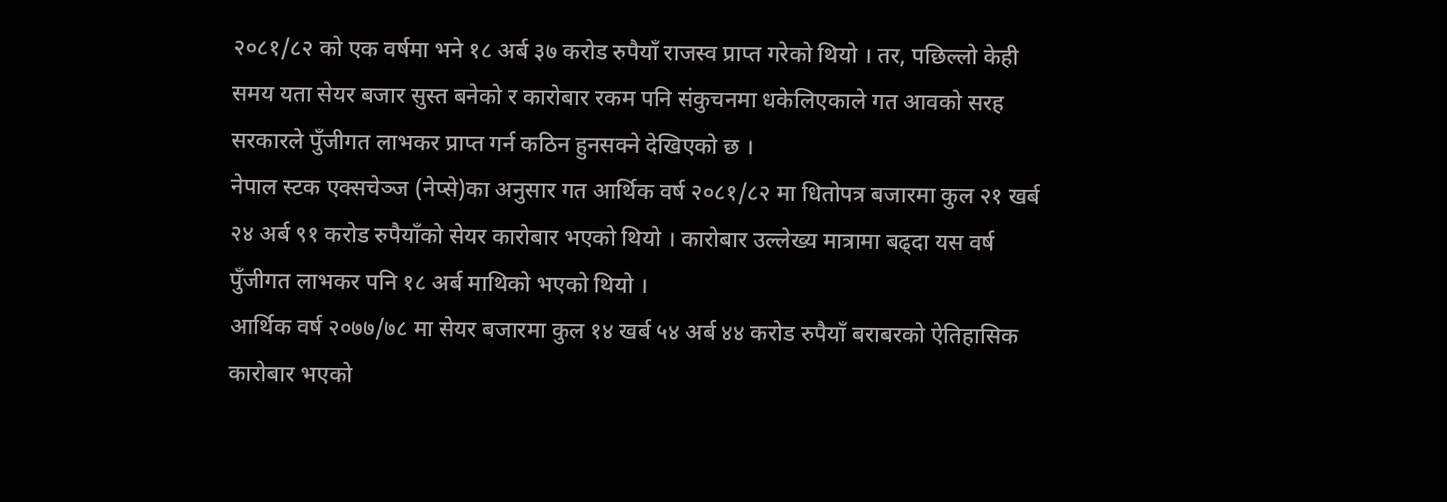२०८१/८२ को एक वर्षमा भने १८ अर्ब ३७ करोड रुपैयाँ राजस्व प्राप्त गरेको थियो । तर, पछिल्लो केही समय यता सेयर बजार सुस्त बनेको र कारोबार रकम पनि संकुचनमा धकेलिएकाले गत आवको सरह सरकारले पुँजीगत लाभकर प्राप्त गर्न कठिन हुनसक्ने देखिएको छ ।
नेपाल स्टक एक्सचेञ्ज (नेप्से)का अनुसार गत आर्थिक वर्ष २०८१/८२ मा धितोपत्र बजारमा कुल २१ खर्ब २४ अर्ब ९१ करोड रुपैयाँको सेयर कारोबार भएको थियो । कारोबार उल्लेख्य मात्रामा बढ्दा यस वर्ष पुँजीगत लाभकर पनि १८ अर्ब माथिको भएको थियो ।
आर्थिक वर्ष २०७७/७८ मा सेयर बजारमा कुल १४ खर्ब ५४ अर्ब ४४ करोड रुपैयाँ बराबरको ऐतिहासिक कारोबार भएको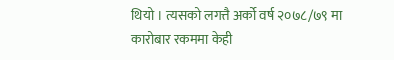थियो । त्यसको लगत्तै अर्को वर्ष २०७८/७९ मा कारोबार रकममा केही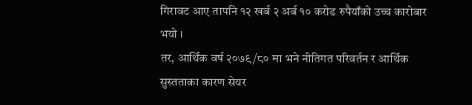गिरावट आए तापनि १२ खर्ब २ अर्ब १० करोड रुपैयाँको उच्च कारोबार भयो ।
तर, आर्थिक वर्ष २०७९/८० मा भने नीतिगत परिवर्तन र आर्थिक सुस्तताका कारण सेयर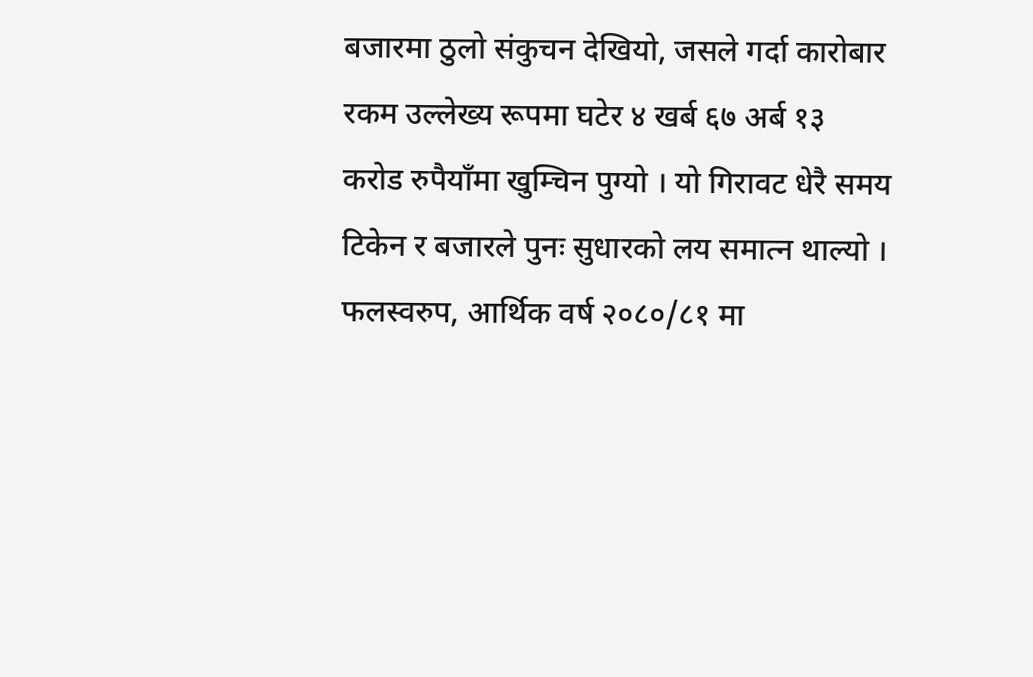बजारमा ठुलो संकुचन देखियो, जसले गर्दा कारोबार रकम उल्लेख्य रूपमा घटेर ४ खर्ब ६७ अर्ब १३ करोड रुपैयाँमा खुम्चिन पुग्यो । यो गिरावट धेरै समय टिकेन र बजारले पुनः सुधारको लय समात्न थाल्यो ।
फलस्वरुप, आर्थिक वर्ष २०८०/८१ मा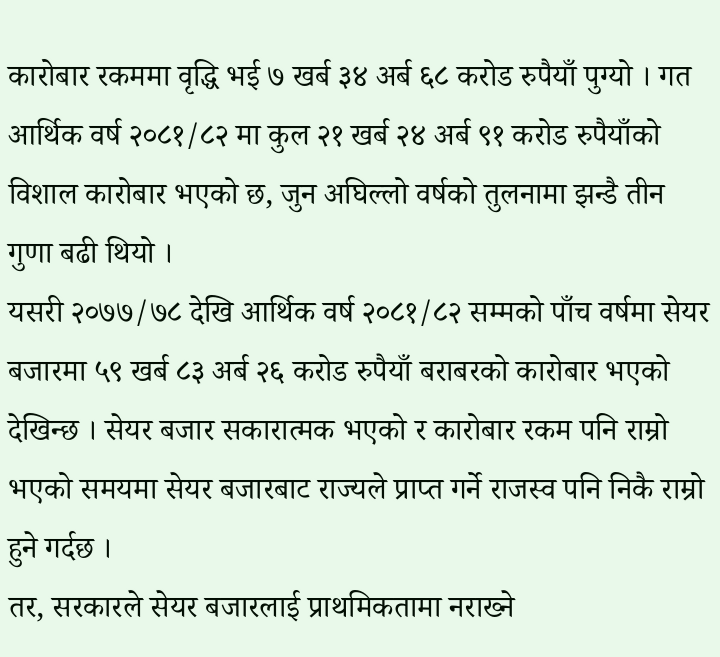कारोबार रकममा वृद्धि भई ७ खर्ब ३४ अर्ब ६८ करोड रुपैयाँ पुग्यो । गत आर्थिक वर्ष २०८१/८२ मा कुल २१ खर्ब २४ अर्ब ९१ करोड रुपैयाँको विशाल कारोबार भएको छ, जुन अघिल्लो वर्षको तुलनामा झन्डै तीन गुणा बढी थियो ।
यसरी २०७७/७८ देखि आर्थिक वर्ष २०८१/८२ सम्मको पाँच वर्षमा सेयर बजारमा ५९ खर्ब ८३ अर्ब २६ करोड रुपैयाँ बराबरको कारोबार भएको देखिन्छ । सेयर बजार सकारात्मक भएको र कारोबार रकम पनि राम्रो भएको समयमा सेयर बजारबाट राज्यले प्राप्त गर्ने राजस्व पनि निकै राम्रो हुने गर्दछ ।
तर, सरकारले सेयर बजारलाई प्राथमिकतामा नराख्ने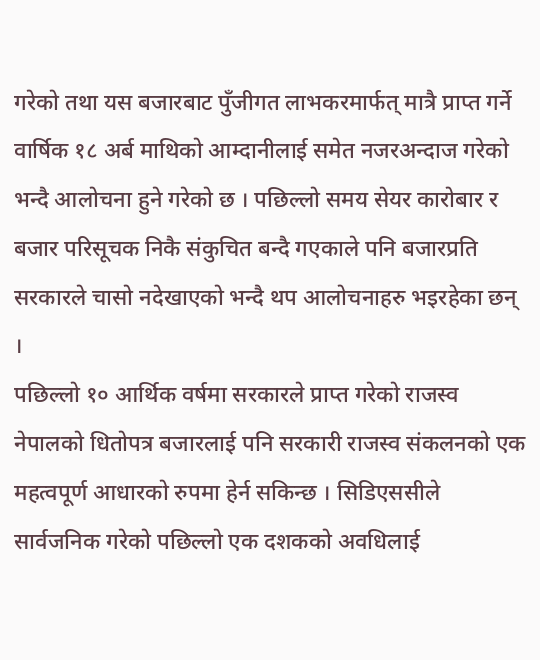गरेको तथा यस बजारबाट पुँजीगत लाभकरमार्फत् मात्रै प्राप्त गर्ने वार्षिक १८ अर्ब माथिको आम्दानीलाई समेत नजरअन्दाज गरेको भन्दै आलोचना हुने गरेको छ । पछिल्लो समय सेयर कारोबार र बजार परिसूचक निकै संकुचित बन्दै गएकाले पनि बजारप्रति सरकारले चासो नदेखाएको भन्दै थप आलोचनाहरु भइरहेका छन् ।
पछिल्लो १० आर्थिक वर्षमा सरकारले प्राप्त गरेको राजस्व
नेपालको धितोपत्र बजारलाई पनि सरकारी राजस्व संकलनको एक महत्वपूर्ण आधारको रुपमा हेर्न सकिन्छ । सिडिएससीले सार्वजनिक गरेको पछिल्लो एक दशकको अवधिलाई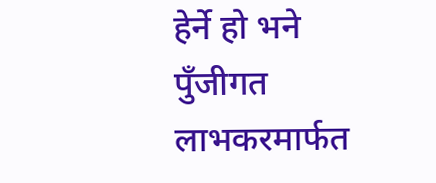हेर्ने हो भने पुँजीगत लाभकरमार्फत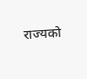राज्यको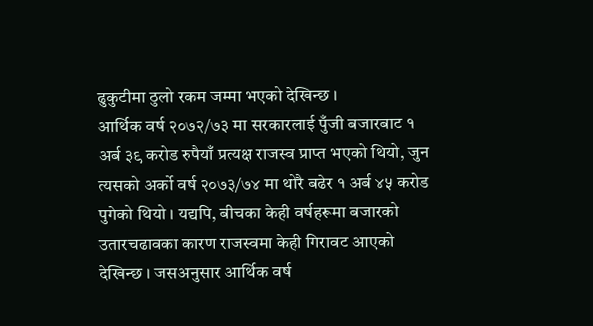ढुकुटीमा ठुलो रकम जम्मा भएको देखिन्छ ।
आर्थिक वर्ष २०७२/७३ मा सरकारलाई पुँजी बजारबाट १ अर्ब ३९ करोड रुपैयाँ प्रत्यक्ष राजस्व प्राप्त भएको थियो, जुन त्यसको अर्को वर्ष २०७३/७४ मा थोरै बढेर १ अर्ब ४५ करोड पुगेको थियो । यद्यपि, बीचका केही वर्षहरूमा बजारको उतारचढावका कारण राजस्वमा केही गिरावट आएको देखिन्छ । जसअनुसार आर्थिक वर्ष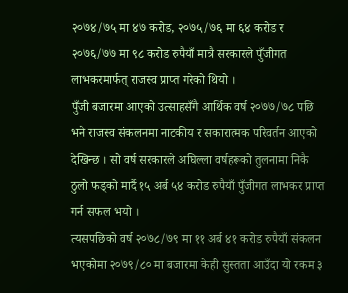२०७४/७५ मा ४७ करोड, २०७५/७६ मा ६४ करोड र २०७६/७७ मा ९८ करोड रुपैयाँ मात्रै सरकारले पुँजीगत लाभकरमार्फत् राजस्व प्राप्त गरेको थियो ।
पुँजी बजारमा आएको उत्साहसँगै आर्थिक वर्ष २०७७/७८ पछि भने राजस्व संकलनमा नाटकीय र सकारात्मक परिवर्तन आएको देखिन्छ । सो वर्ष सरकारले अघिल्ला वर्षहरूको तुलनामा निकै ठुलो फड्को मार्दै १५ अर्ब ५४ करोड रुपैयाँ पुँजीगत लाभकर प्राप्त गर्न सफल भयो ।
त्यसपछिको वर्ष २०७८/७९ मा ११ अर्ब ४१ करोड रुपैयाँ संकलन भएकोमा २०७९/८० मा बजारमा केही सुस्तता आउँदा यो रकम ३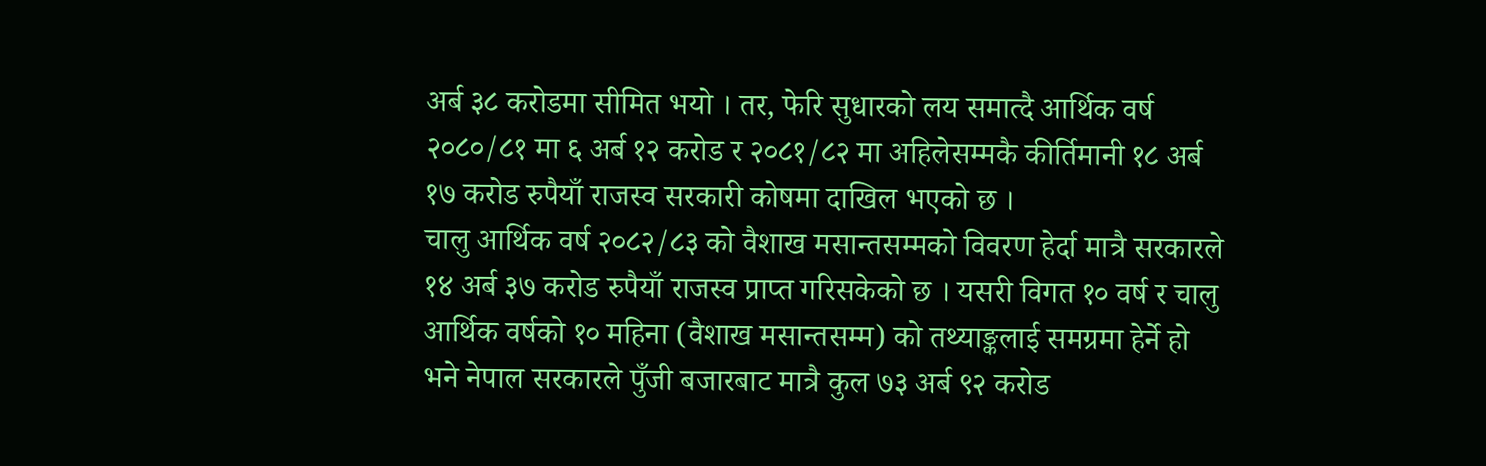अर्ब ३८ करोडमा सीमित भयो । तर, फेरि सुधारको लय समात्दै आर्थिक वर्ष २०८०/८१ मा ६ अर्ब १२ करोड र २०८१/८२ मा अहिलेसम्मकै कीर्तिमानी १८ अर्ब १७ करोड रुपैयाँ राजस्व सरकारी कोषमा दाखिल भएको छ ।
चालु आर्थिक वर्ष २०८२/८३ को वैशाख मसान्तसम्मको विवरण हेर्दा मात्रै सरकारले १४ अर्ब ३७ करोड रुपैयाँ राजस्व प्राप्त गरिसकेको छ । यसरी विगत १० वर्ष र चालु आर्थिक वर्षको १० महिना (वैशाख मसान्तसम्म) को तथ्याङ्कलाई समग्रमा हेर्ने हो भने नेपाल सरकारले पुँजी बजारबाट मात्रै कुल ७३ अर्ब ९२ करोड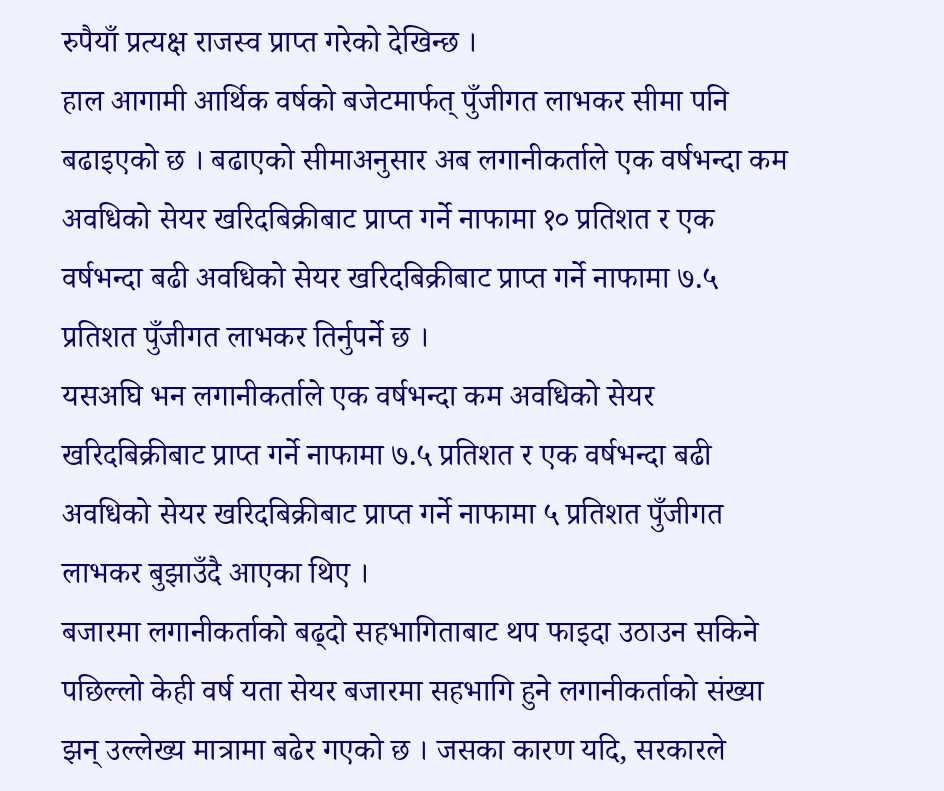रुपैयाँ प्रत्यक्ष राजस्व प्राप्त गरेको देखिन्छ ।
हाल आगामी आर्थिक वर्षको बजेटमार्फत् पुँजीगत लाभकर सीमा पनि बढाइएको छ । बढाएको सीमाअनुसार अब लगानीकर्ताले एक वर्षभन्दा कम अवधिको सेयर खरिदबिक्रीबाट प्राप्त गर्ने नाफामा १० प्रतिशत र एक वर्षभन्दा बढी अवधिको सेयर खरिदबिक्रीबाट प्राप्त गर्ने नाफामा ७.५ प्रतिशत पुँजीगत लाभकर तिर्नुपर्ने छ ।
यसअघि भन लगानीकर्ताले एक वर्षभन्दा कम अवधिको सेयर खरिदबिक्रीबाट प्राप्त गर्ने नाफामा ७.५ प्रतिशत र एक वर्षभन्दा बढी अवधिको सेयर खरिदबिक्रीबाट प्राप्त गर्ने नाफामा ५ प्रतिशत पुँजीगत लाभकर बुझाउँदै आएका थिए ।
बजारमा लगानीकर्ताको बढ्दो सहभागिताबाट थप फाइदा उठाउन सकिने
पछिल्लो केही वर्ष यता सेयर बजारमा सहभागि हुने लगानीकर्ताको संख्या झन् उल्लेख्य मात्रामा बढेर गएको छ । जसका कारण यदि, सरकारले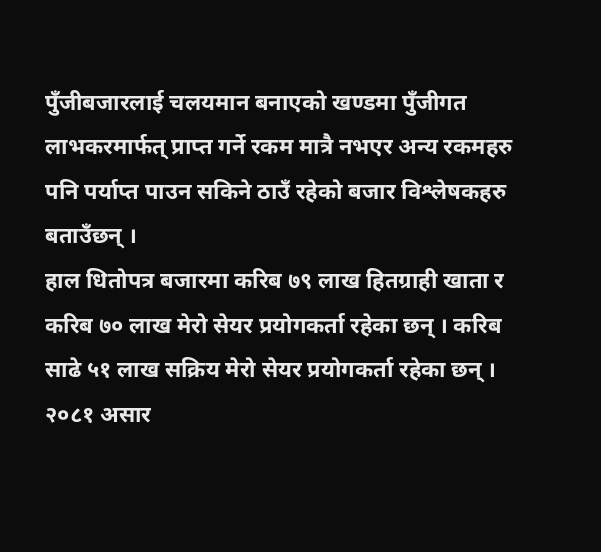पुँजीबजारलाई चलयमान बनाएको खण्डमा पुँजीगत लाभकरमार्फत् प्राप्त गर्ने रकम मात्रै नभएर अन्य रकमहरु पनि पर्याप्त पाउन सकिने ठाउँ रहेको बजार विश्लेषकहरु बताउँछन् ।
हाल धितोपत्र बजारमा करिब ७९ लाख हितग्राही खाता र करिब ७० लाख मेरो सेयर प्रयोगकर्ता रहेका छन् । करिब साढे ५१ लाख सक्रिय मेरो सेयर प्रयोगकर्ता रहेका छन् ।
२०८१ असार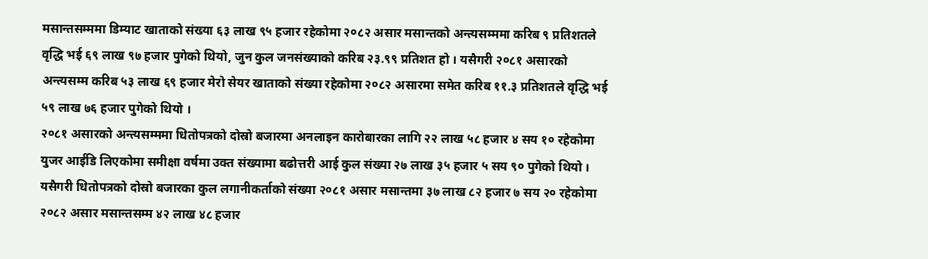मसान्तसम्ममा डिम्याट खाताको संख्या ६३ लाख ९५ हजार रहेकोमा २०८२ असार मसान्तको अन्त्यसम्ममा करिब ९ प्रतिशतले वृद्धि भई ६९ लाख ९७ हजार पुगेको थियो, जुन कुल जनसंख्याको करिब २३.९९ प्रतिशत हो । यसैगरी २०८१ असारको अन्त्यसम्म करिब ५३ लाख ६९ हजार मेरो सेयर खाताको संख्या रहेकोमा २०८२ असारमा समेत करिब ११.३ प्रतिशतले वृद्धि भई ५९ लाख ७६ हजार पुगेको थियो ।
२०८१ असारको अन्त्यसम्ममा धितोपत्रको दोस्रो बजारमा अनलाइन कारोबारका लागि २२ लाख ५८ हजार ४ सय १० रहेकोमा युजर आईडि लिएकोमा समीक्षा वर्षमा उक्त संख्यामा बढोत्तरी आई कुल संख्या २७ लाख ३५ हजार ५ सय ९० पुगेको थियो । यसैगरी धितोपत्रको दोस्रो बजारका कुल लगानीकर्ताको संख्या २०८१ असार मसान्तमा ३७ लाख ८२ हजार ७ सय २० रहेकोमा २०८२ असार मसान्तसम्म ४२ लाख ४८ हजार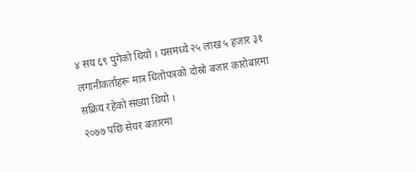४ सय ६९ पुगेको थियो । यसमध्ये २५ लाख ५ हजार ३१ लगानीकर्ताहरू मात्र धितोपत्रको दोस्रो बजार कारोबारमा सक्रिय रहेको संख्या थियो ।
२०७७ पछि सेयर बजारमा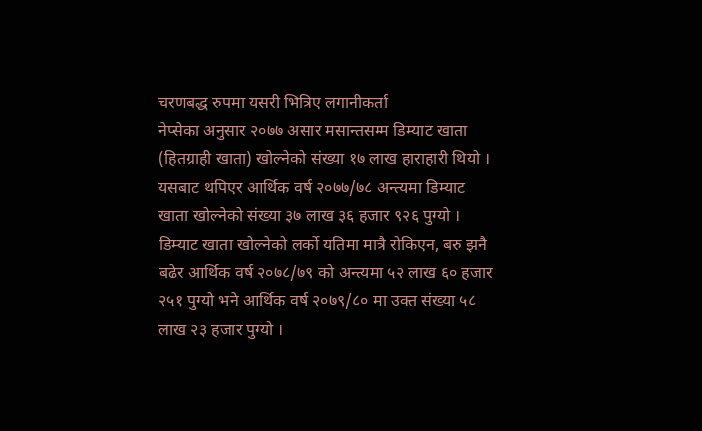चरणबद्ध रुपमा यसरी भित्रिए लगानीकर्ता
नेप्सेका अनुसार २०७७ असार मसान्तसम्म डिम्याट खाता (हितग्राही खाता) खोल्नेको संख्या १७ लाख हाराहारी थियो । यसबाट थपिएर आर्थिक वर्ष २०७७/७८ अन्त्यमा डिम्याट खाता खोल्नेको संख्या ३७ लाख ३६ हजार ९२६ पुग्यो । डिम्याट खाता खोल्नेको लर्को यतिमा मात्रै रोकिएन, बरु झनै बढेर आर्थिक वर्ष २०७८/७९ को अन्त्यमा ५२ लाख ६० हजार २५१ पुग्यो भने आर्थिक वर्ष २०७९/८० मा उक्त संख्या ५८ लाख २३ हजार पुग्यो ।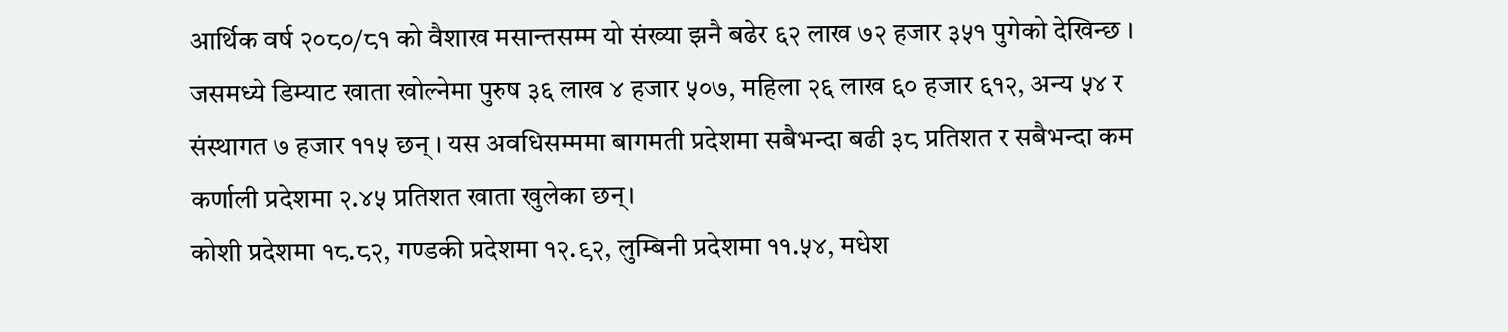आर्थिक वर्ष २०८०/८१ को वैशाख मसान्तसम्म यो संख्या झनै बढेर ६२ लाख ७२ हजार ३५१ पुगेको देखिन्छ । जसमध्ये डिम्याट खाता खोल्नेमा पुरुष ३६ लाख ४ हजार ५०७, महिला २६ लाख ६० हजार ६१२, अन्य ५४ र संस्थागत ७ हजार ११५ छन् । यस अवधिसम्ममा बागमती प्रदेशमा सबैभन्दा बढी ३८ प्रतिशत र सबैभन्दा कम कर्णाली प्रदेशमा २.४५ प्रतिशत खाता खुलेका छन्।
कोशी प्रदेशमा १८.८२, गण्डकी प्रदेशमा १२.९२, लुम्बिनी प्रदेशमा ११.५४, मधेश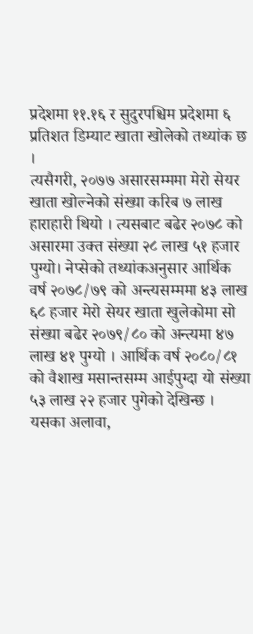प्रदेशमा ११.१६ र सुदुरपश्चिम प्रदेशमा ६ प्रतिशत डिम्याट खाता खोलेको तथ्यांक छ ।
त्यसैगरी, २०७७ असारसम्ममा मेरो सेयर खाता खोल्नेको संख्या करिब ७ लाख हाराहारी थियो । त्यसबाट बढेर २०७८ को असारमा उक्त संख्या २८ लाख ५१ हजार पुग्यो। नेप्सेको तथ्यांकअनुसार आर्थिक वर्ष २०७८/७९ को अन्त्यसम्ममा ४३ लाख ६८ हजार मेरो सेयर खाता खुलेकोमा सो संख्या बढेर २०७९/८० को अन्त्यमा ४७ लाख ४१ पुग्यो । आर्थिक वर्ष २०८०/८१ को वैशाख मसान्तसम्म आईपुग्दा यो संख्या ५३ लाख २२ हजार पुगेको देखिन्छ ।
यसका अलावा,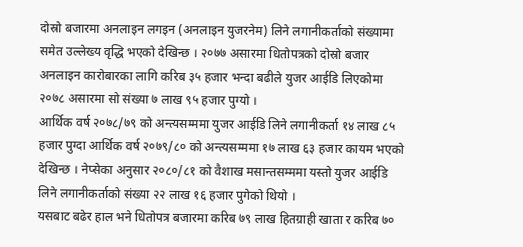दोस्रो बजारमा अनलाइन लगइन (अनलाइन युजरनेम) लिने लगानीकर्ताको संख्यामा समेत उल्लेख्य वृद्धि भएको देखिन्छ । २०७७ असारमा धितोपत्रको दोस्रो बजार अनलाइन कारोबारका लागि करिब ३५ हजार भन्दा बढीले युजर आईडि लिएकोमा २०७८ असारमा सो संख्या ७ लाख ९५ हजार पुग्यो ।
आर्थिक वर्ष २०७८/७९ को अन्त्यसम्ममा युजर आईडि लिने लगानीकर्ता १४ लाख ८५ हजार पुग्दा आर्थिक वर्ष २०७९/८० को अन्त्यसम्ममा १७ लाख ६३ हजार कायम भएको देखिन्छ । नेप्सेका अनुसार २०८०/८१ को वैशाख मसान्तसम्ममा यस्तो युजर आईडि लिने लगानीकर्ताको संख्या २२ लाख १६ हजार पुगेको थियो ।
यसबाट बढेर हाल भने धितोपत्र बजारमा करिब ७९ लाख हितग्राही खाता र करिब ७०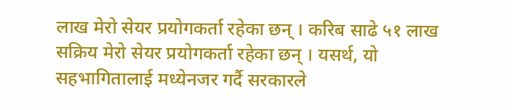लाख मेरो सेयर प्रयोगकर्ता रहेका छन् । करिब साढे ५१ लाख सक्रिय मेरो सेयर प्रयोगकर्ता रहेका छन् । यसर्थ, यो सहभागितालाई मध्येनजर गर्दै सरकारले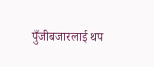पुँजीबजारलाई थप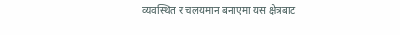व्यवस्थित र चलयमान बनाएमा यस क्षेत्रबाट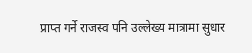प्राप्त गर्ने राजस्व पनि उल्लेख्य मात्रामा सुधार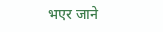भएर जाने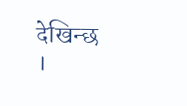देखिन्छ ।